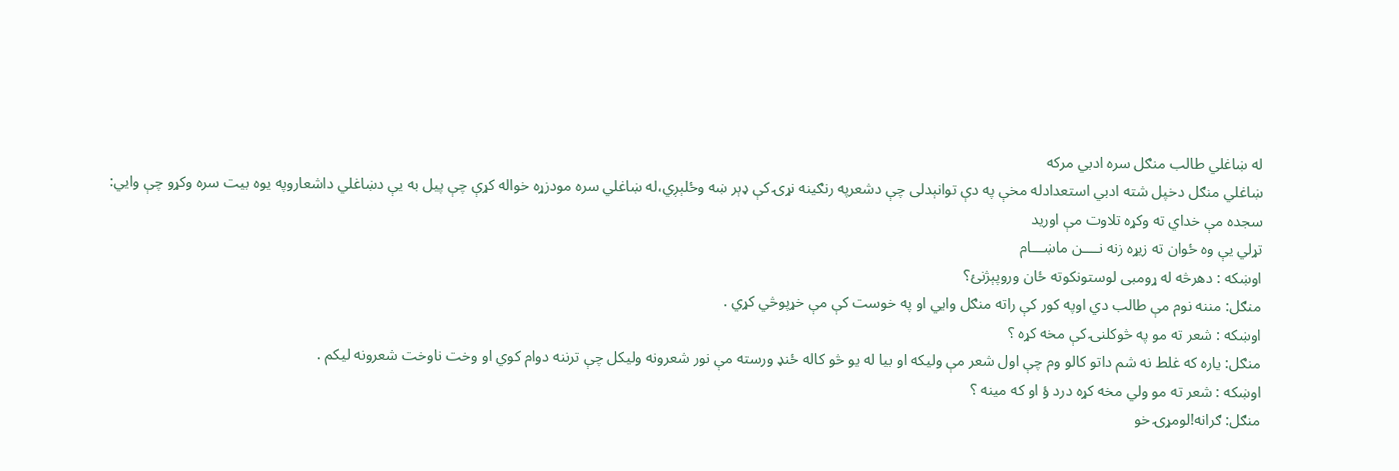له ښاغلي طالب منګل سره ادبي مركه
ښاغلي منګل دخپل شته ادبي استعدادله مخې په دې توانېدلى چې دشعرپه رنګينه نړۍ كې ډېر ښه وځلېږي،له ښاغلي سره مودزړه خواله كړې چې پيل به يې دښاغلي داشعاروپه يوه بيت سره وكړو چې وايي:
سجده مې خداي ته وکړه تلاوت مې اوريد
تړلي يې وه ځوان ته زيړه زنه نــــن ماښـــام
اوښکه : دهرڅه له ړومبى لوستونکوته ځان وروپېژنئ؟
منګل: مننه نوم مې طالب دي اوپه کور کې راته منګل وايي او په خوست کې مې خړپوڅي کړي .
اوښکه : شعر ته مو په څوكلنۍ كې مخه كړه ؟
منګل: ياره که غلط نه شم داتو کالو وم چې اول شعر مې وليکه او بيا له يو څو کاله ځنډ ورسته مې نور شعرونه وليکل چې ترننه دوام کوي او وخت ناوخت شعرونه ليکم .
اوښکه : شعر ته مو ولي مخه كړه درد ؤ او كه مينه ؟
منګل: ګرانه!لومړۍ خو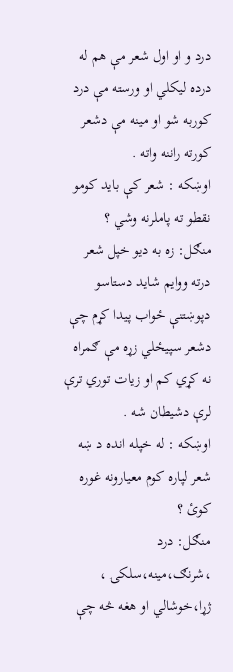درد و او اول شعر مې هم له درده ليکلي او ورسته مې درد کوربه شو او مينه مې دشعر کورته راننه واته .
اوښکه : شعر كې بايد كومو نقطو ته پاملرنه وشي ؟
منګل: زه به ديو خپل شعر درته ووايم شايد دستاسو دپوښتنې ځواب پيدا کړم چې دشعر سپيځلي زړه مې ګمراه نه کړي کم او زيات توري ترې لرې دشيطان شه .
اوښکه : له خپله انده د ښه شعر لپاره كوم معيارونه غوره كوئ ؟
منګل: درد ،شرنګ،مينه،سلکۍ ، ژړا،خوشالي او هغه څه چې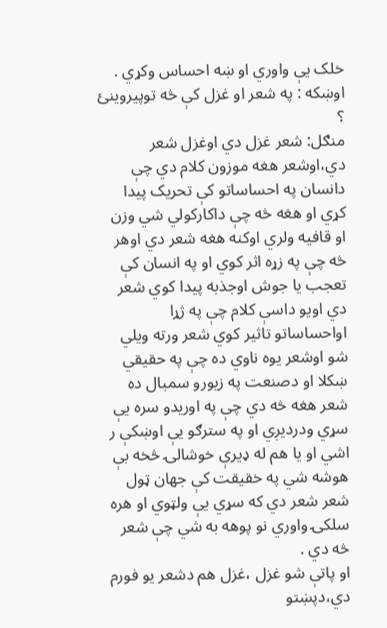خلک يې واوري او ښه احساس وکړي .
اوښکه : په شعر او غزل كې څه توپيروينئ ؟
منګل: شعر غزل دي اوغزل شعر دي،اوشعر هغه موزون کلام دي چې دانسان په احساساتو کې تحريک پيدا کړي او هغه څه چې داکارکولي شي وزن او قافيه ولري اوکنه هغه شعر دي اوهر څه چې په زړه اثر کوي او په انسان کې تعجب يا جوش اوجذبه پيدا کوي شعر دي اويو داسې کلام چې په ژړا اواحساساتو تاثير کوي شعر ورته ويلي شو اوشعر يوه ناوي ده چې په حقيقي ښکلا او دصنعت په زيورو سمبال ده شعر هغه څه دي چې په اوريدو سره يې سړي ودرديږي او په سترګو يې اوښکې ر اشي او يا هم له ډيرې خوشالۍ څخه بې هوشه شي په خقيقت کې جهان ټول شعر شعر دي که سړي يې ولټوي او هره سلکۍ واوري نو پوهه به شي چې شعر څه دي .
او پاتې شو غزل ،غزل هم دشعر يو فورم دي،دپښتو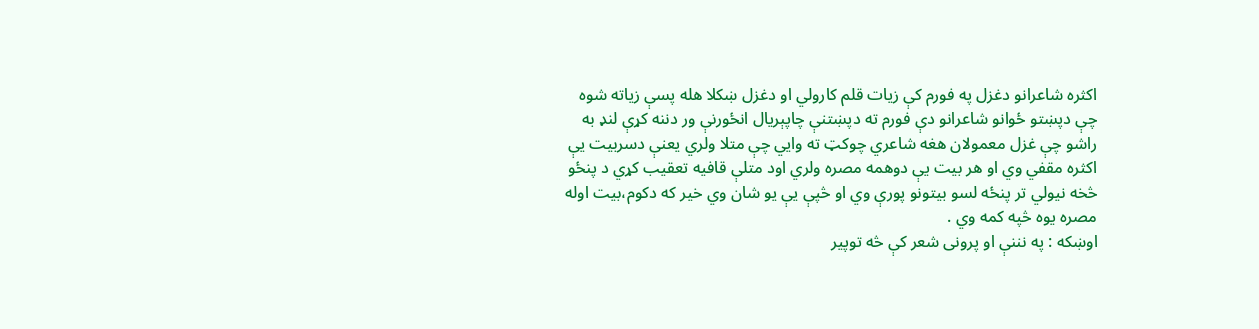اکثره شاعرانو دغزل په فورم کې زيات قلم کارولي او دغزل ښکلا هله پسې زياته شوه چې دپښتو ځوانو شاعرانو دې فورم ته دپښتنې چاپېريال انځورنې ور دننه کړې لنډ به راشو چې غزل معمولان هغه شاعري چوکټ ته وايي چې متلا ولري يعنې دسربيت يې اکثره مقفي وي او هر بيت يې دوهمه مصره ولري اود متلې قافيه تعقيب کړي د پنځو څخه نيولي تر پنځه لسو بيتونو پورې وي او څپې يې يو شان وي خير که دکوم،بيت اوله مصره يوه څپه کمه وي .
اوښکه : په نننې او پرونى شعر كې څه توپير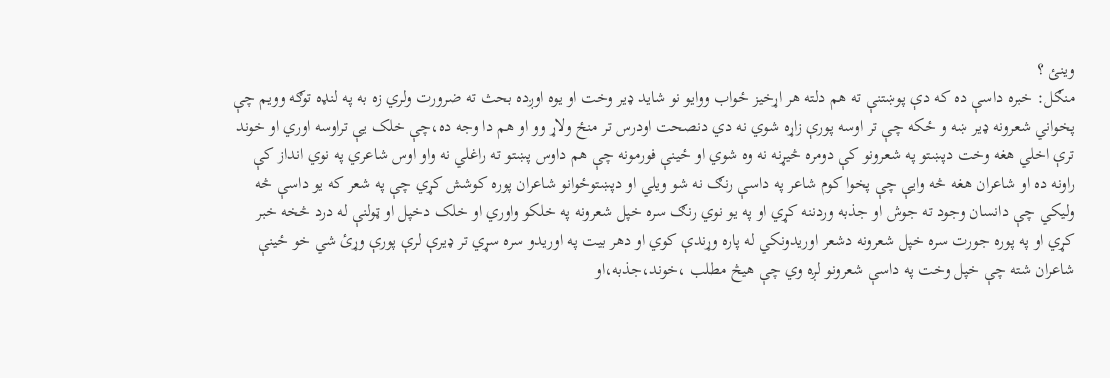وينئ ؟
منګل: خبره داسې ده که دې پوښتنې ته هم دلته هر اړخيز ځواب ووايو نو شايد ډير وخت او يوه اوږده بحث ته ضرورت ولري زه به په لنډه توګه وويم چې پخواني شعرونه ډير ښه و ځکه چې تر اوسه پورې زاړه شوي نه دي دنصحت اودرس تر منځ ولاړ وو او هم دا وجه ده،چې خلک يې تراوسه اوري او خوند ترې اخلي هغه وخت دپښتو په شعرونو کې دومره څيړنه نه وه شوي او ځينې فورمونه چې هم داوس پښتو ته راغلي نه واو اوس شاعري په نوي انداز کې راونه ده او شاعران هغه څه وايې چې پخوا کوم شاعر په داسې رنګ نه شو ويلي او دپښتوځوانو شاعران پوره کوشش کړي چې په شعر که يو داسې څه وليکي چې دانسان وجود ته جوش او جذبه وردننه کړي او په يو نوي رنګ سره خپل شعرونه په خلکو واوري او خلک دخپل او ټولنې له درد څخه خبر کړي او په پوره جورت سره خپل شعرونه دشعر اوريدونکي له پاره وړندې کوي او دهر بيت په اوريدو سره سړي تر ډيرې لرې پورې وړئ شي خو ځينې شاعران شته چې خپل وخت په داسې شعرونو لږه وي چې هيڅ مطلب ،خوند،جذبه،او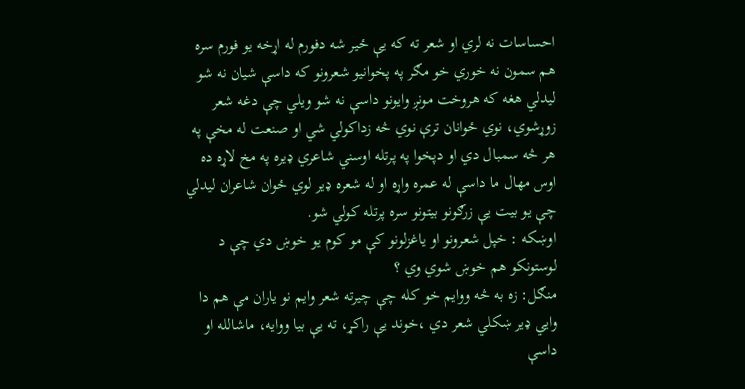احساسات نه لري او شعر ته که يې ځير شه دفورم له اړخه يو فورم سره هم سمون نه خوري خو مګر په پخوانيو شعرونو که داسې شيان نه شو ليدلي هغه که هروخت مونږ وايونو داسې نه شو ويلي چې دغه شعر زوړشوي، نوي ځوانان ترې نوي څه زداکولي شي او صنعت له مخې په هر څه سمبال دي او دپخوا په پرتله اوسني شاعري ډيره په مخ لاړه ده اوس مهال ما داسې له عمره واړه او له شعره ډير لوي ځوان شاعران ليدلي چې يو بيت يې زرګونو بيتونو سره پرتله کولي شو.
اوښکه : خپل شعرونو او ياغزلونو كې مو كوم يو خوښ دي چې د لوستونكو هم خوښ شوي وي ؟
منګل: زه به څه ووايم خو کله چې چيرته شعر وايم نو ياران مې هم دا وايي ډير ښکلي شعر دي ،خوند يې راکړ، ته يې بيا ووايه، ماشالله او داسې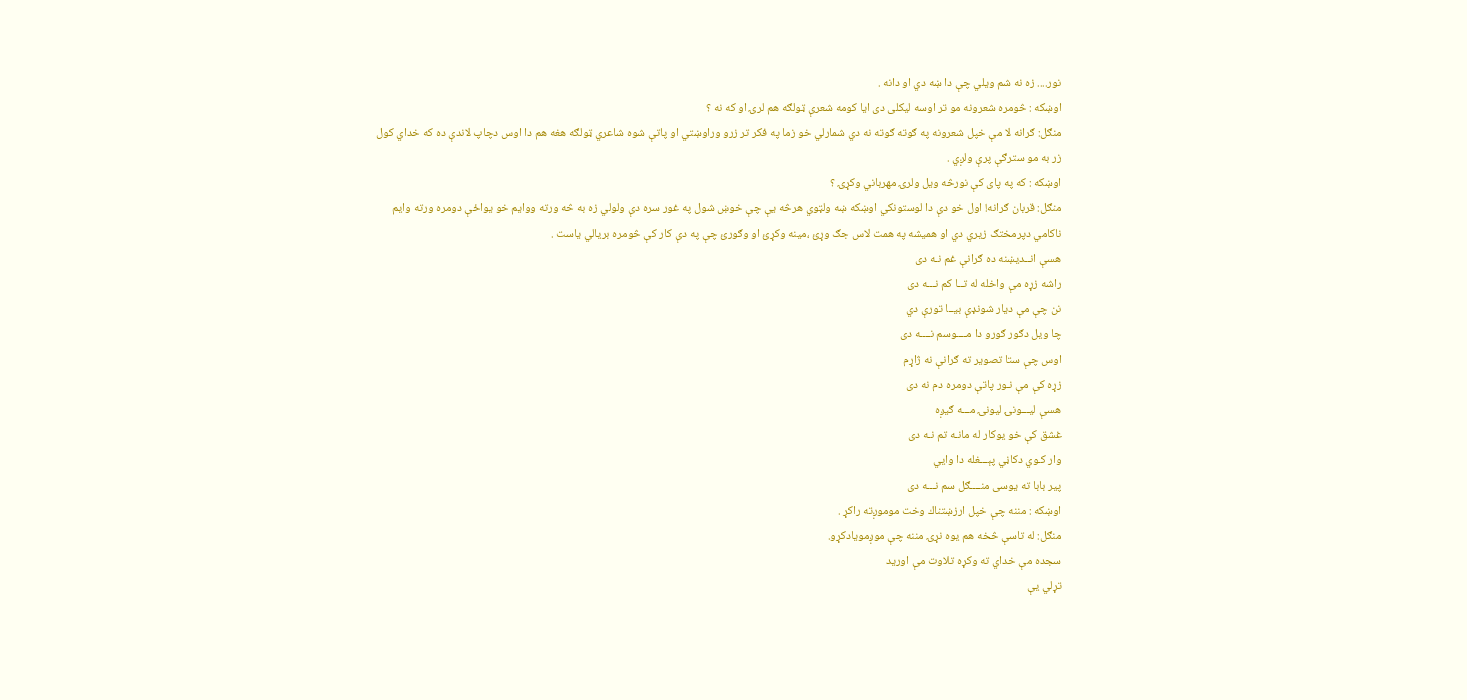نور.... زه نه شم ويلي چې دا ښه دي او دانه .
اوښکه : څومره شعرونه مو تر اوسه ليكلى دى ايا كومه شعرې ټولګه هم لرۍ او كه نه ؟
منګل: ګرانه لا مې خپل شعرونه په ګوته ګوته نه دي شمارلي خو زما په فکر تر زرو وراوښتي او پاتې شوه شاعري ټولګه هغه هم دا اوس دچاپ لاندې ده که خداي کول زر به مو سترګې پرې ولږي .
اوښکه : كه په پاى كې نورڅه ويل ولرۍ مهرباني وكړۍ ؟
منګل: قربان ګرانه! اول خو دې دا لوستونکي اوښکه ښه ولټوي هرڅه يې چې خوښ شول په غور سره دې ولولي زه به څه ورته ووايم خو يواځې دومره ورته وايم ناکامي دپرمختګ زيري دي او هميشه په همت لاس جګ وړئ ،مينه وکړئ او وګورئ چې په دې کار کې څومره بريالي ياست .
هسې انــدیښنه ده ګرانې غم نـه دی
راشه زړه مې واخله له تــا کم نـــه دی
نن چې مې دیار شونډې بیــا تورې دي
چا ویل دګور ګورو دا مــــوسم نــــه دی
اوس چې ستا تصویر ته ګرانې نه ژاړم
زړه کې مې نـور پاتې دومره دم نه دی
هسې لیـــونۍ لیونۍ مـــه ګیږه
غشق کې خو یوکار له مانـه تم نـه دی
وار کـوي دکاڼي پېـــغله دا وایي
پیر بابا ته یوسی منــــګل سم نـــه دی
اوښکه : مننه چې خپل ارزښتناك وخت موموږته راكړ .
منګل: له تاسې څخه هم يوه نړۍ مننه چې موږمويادكړو.
سجده مې خداي ته وکړه تلاوت مې اوريد
تړلي يې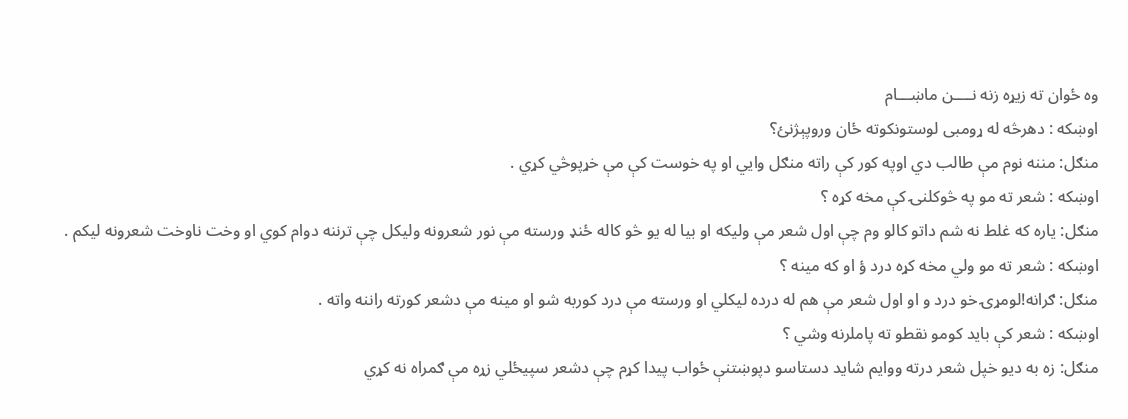وه ځوان ته زيړه زنه نــــن ماښـــام
اوښکه : دهرڅه له ړومبى لوستونکوته ځان وروپېژنئ؟
منګل: مننه نوم مې طالب دي اوپه کور کې راته منګل وايي او په خوست کې مې خړپوڅي کړي .
اوښکه : شعر ته مو په څوكلنۍ كې مخه كړه ؟
منګل: ياره که غلط نه شم داتو کالو وم چې اول شعر مې وليکه او بيا له يو څو کاله ځنډ ورسته مې نور شعرونه وليکل چې ترننه دوام کوي او وخت ناوخت شعرونه ليکم .
اوښکه : شعر ته مو ولي مخه كړه درد ؤ او كه مينه ؟
منګل: ګرانه!لومړۍ خو درد و او اول شعر مې هم له درده ليکلي او ورسته مې درد کوربه شو او مينه مې دشعر کورته راننه واته .
اوښکه : شعر كې بايد كومو نقطو ته پاملرنه وشي ؟
منګل: زه به ديو خپل شعر درته ووايم شايد دستاسو دپوښتنې ځواب پيدا کړم چې دشعر سپيځلي زړه مې ګمراه نه کړي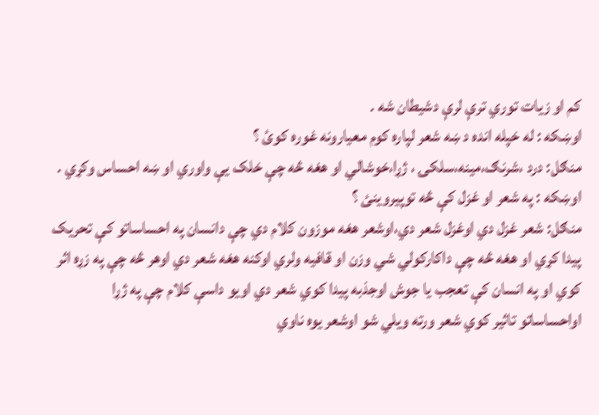کم او زيات توري ترې لرې دشيطان شه .
اوښکه : له خپله انده د ښه شعر لپاره كوم معيارونه غوره كوئ ؟
منګل: درد ،شرنګ،مينه،سلکۍ ، ژړا،خوشالي او هغه څه چې خلک يې واوري او ښه احساس وکړي .
اوښکه : په شعر او غزل كې څه توپيروينئ ؟
منګل: شعر غزل دي اوغزل شعر دي،اوشعر هغه موزون کلام دي چې دانسان په احساساتو کې تحريک پيدا کړي او هغه څه چې داکارکولي شي وزن او قافيه ولري اوکنه هغه شعر دي اوهر څه چې په زړه اثر کوي او په انسان کې تعجب يا جوش اوجذبه پيدا کوي شعر دي اويو داسې کلام چې په ژړا اواحساساتو تاثير کوي شعر ورته ويلي شو اوشعر يوه ناوي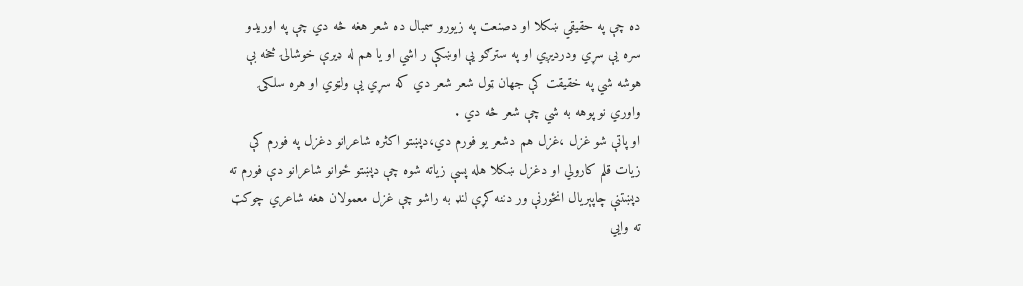ده چې په حقيقي ښکلا او دصنعت په زيورو سمبال ده شعر هغه څه دي چې په اوريدو سره يې سړي ودرديږي او په سترګو يې اوښکې ر اشي او يا هم له ډيرې خوشالۍ څخه بې هوشه شي په خقيقت کې جهان ټول شعر شعر دي که سړي يې ولټوي او هره سلکۍ واوري نو پوهه به شي چې شعر څه دي .
او پاتې شو غزل ،غزل هم دشعر يو فورم دي،دپښتو اکثره شاعرانو دغزل په فورم کې زيات قلم کارولي او دغزل ښکلا هله پسې زياته شوه چې دپښتو ځوانو شاعرانو دې فورم ته دپښتنې چاپېريال انځورنې ور دننه کړې لنډ به راشو چې غزل معمولان هغه شاعري چوکټ ته وايي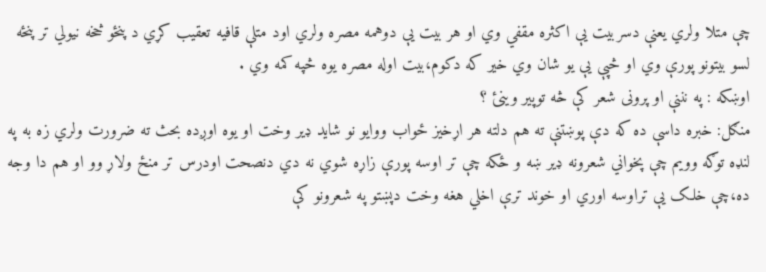چې متلا ولري يعنې دسربيت يې اکثره مقفي وي او هر بيت يې دوهمه مصره ولري اود متلې قافيه تعقيب کړي د پنځو څخه نيولي تر پنځه لسو بيتونو پورې وي او څپې يې يو شان وي خير که دکوم،بيت اوله مصره يوه څپه کمه وي .
اوښکه : په نننې او پرونى شعر كې څه توپير وينئ ؟
منګل: خبره داسې ده که دې پوښتنې ته هم دلته هر اړخيز ځواب ووايو نو شايد ډير وخت او يوه اوږده بحث ته ضرورت ولري زه به په لنډه توګه وويم چې پخواني شعرونه ډير ښه و ځکه چې تر اوسه پورې زاړه شوي نه دي دنصحت اودرس تر منځ ولاړ وو او هم دا وجه ده،چې خلک يې تراوسه اوري او خوند ترې اخلي هغه وخت دپښتو په شعرونو کې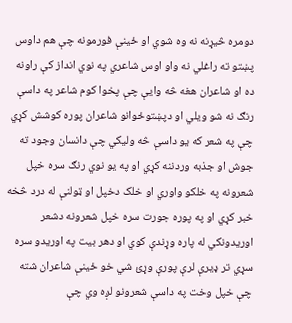دومره څيړنه نه وه شوي او ځينې فورمونه چې هم داوس پښتو ته راغلي نه واو اوس شاعري په نوي انداز کې راونه ده او شاعران هغه څه وايې چې پخوا کوم شاعر په داسې رنګ نه شو ويلي او دپښتوځوانو شاعران پوره کوشش کړي چې په شعر که يو داسې څه وليکي چې دانسان وجود ته جوش او جذبه وردننه کړي او په يو نوي رنګ سره خپل شعرونه په خلکو واوري او خلک دخپل او ټولنې له درد څخه خبر کړي او په پوره جورت سره خپل شعرونه دشعر اوريدونکي له پاره وړندې کوي او دهر بيت په اوريدو سره سړي تر ډيرې لرې پورې وړئ شي خو ځينې شاعران شته چې خپل وخت په داسې شعرونو لږه وي چې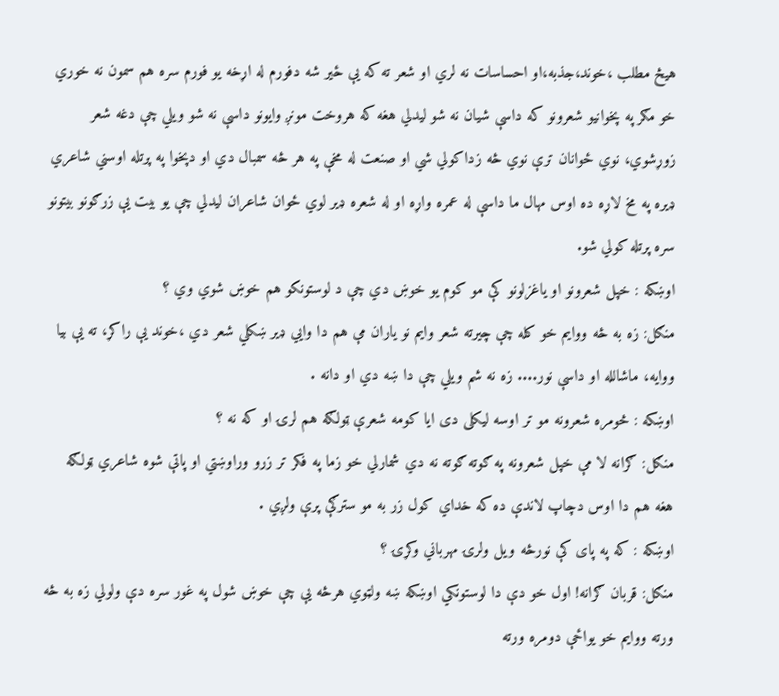هيڅ مطلب ،خوند،جذبه،او احساسات نه لري او شعر ته که يې ځير شه دفورم له اړخه يو فورم سره هم سمون نه خوري خو مګر په پخوانيو شعرونو که داسې شيان نه شو ليدلي هغه که هروخت مونږ وايونو داسې نه شو ويلي چې دغه شعر زوړشوي، نوي ځوانان ترې نوي څه زداکولي شي او صنعت له مخې په هر څه سمبال دي او دپخوا په پرتله اوسني شاعري ډيره په مخ لاړه ده اوس مهال ما داسې له عمره واړه او له شعره ډير لوي ځوان شاعران ليدلي چې يو بيت يې زرګونو بيتونو سره پرتله کولي شو.
اوښکه : خپل شعرونو او ياغزلونو كې مو كوم يو خوښ دي چې د لوستونكو هم خوښ شوي وي ؟
منګل: زه به څه ووايم خو کله چې چيرته شعر وايم نو ياران مې هم دا وايي ډير ښکلي شعر دي ،خوند يې راکړ، ته يې بيا ووايه، ماشالله او داسې نور.... زه نه شم ويلي چې دا ښه دي او دانه .
اوښکه : څومره شعرونه مو تر اوسه ليكلى دى ايا كومه شعرې ټولګه هم لرۍ او كه نه ؟
منګل: ګرانه لا مې خپل شعرونه په ګوته ګوته نه دي شمارلي خو زما په فکر تر زرو وراوښتي او پاتې شوه شاعري ټولګه هغه هم دا اوس دچاپ لاندې ده که خداي کول زر به مو سترګې پرې ولږي .
اوښکه : كه په پاى كې نورڅه ويل ولرۍ مهرباني وكړۍ ؟
منګل: قربان ګرانه! اول خو دې دا لوستونکي اوښکه ښه ولټوي هرڅه يې چې خوښ شول په غور سره دې ولولي زه به څه ورته ووايم خو يواځې دومره ورته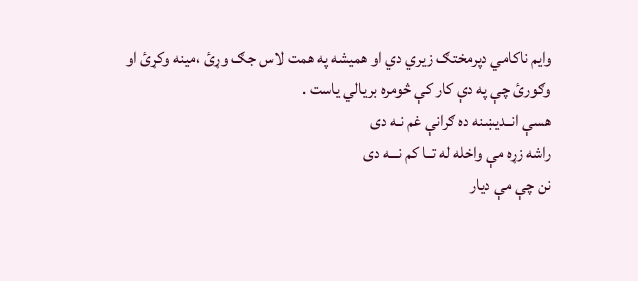وايم ناکامي دپرمختګ زيري دي او هميشه په همت لاس جګ وړئ ،مينه وکړئ او وګورئ چې په دې کار کې څومره بريالي ياست .
هسې انــدیښنه ده ګرانې غم نـه دی
راشه زړه مې واخله له تــا کم نـــه دی
نن چې مې دیار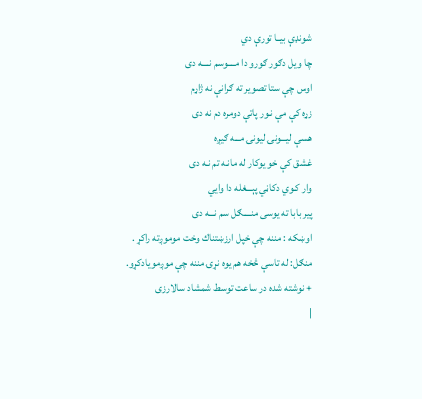شونډې بیــا تورې دي
چا ویل دګور ګورو دا مــــوسم نــــه دی
اوس چې ستا تصویر ته ګرانې نه ژاړم
زړه کې مې نـور پاتې دومره دم نه دی
هسې لیـــونۍ لیونۍ مـــه ګیږه
غشق کې خو یوکار له مانـه تم نـه دی
وار کـوي دکاڼي پېـــغله دا وایي
پیر بابا ته یوسی منــــګل سم نـــه دی
اوښکه : مننه چې خپل ارزښتناك وخت موموږته راكړ .
منګل: له تاسې څخه هم يوه نړۍ مننه چې موږمويادكړو.
+ نوشته شده در ساعت توسط شمشاد سالارزی
|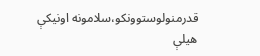قدرمنولوستوونکو،سلامونه اونيکې هيلې